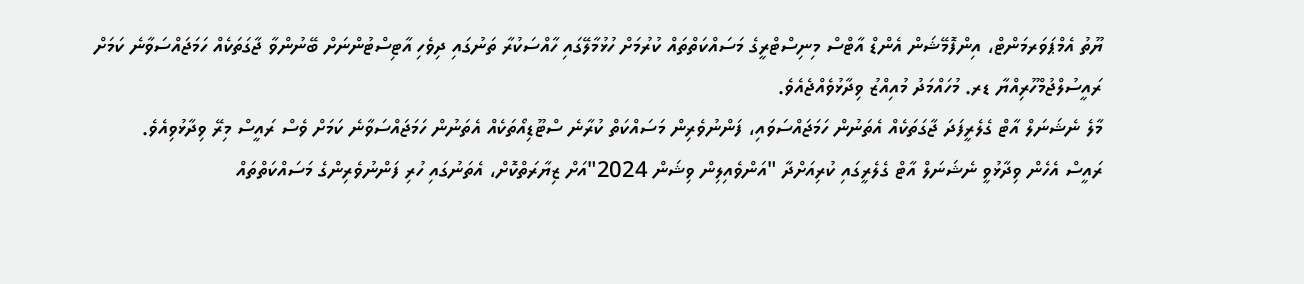ޔޫތު އެމްޕަވަރމަންޓް، އިންފޮމޭޝަން އެންޑް އާޓްސް މިނިސްޓްރީގެ މަސައްކަތްތައް ކުރުމަށް ހުޅުމާލޭގައި ހާއްސަކުރާ ތަނުގައި ދިވެހި އާޓިސްޓުންނަށް ބޭނުންވާ ޖާގަތަކެއް ހަމަޖައްސަވާނެ ކަމަށް ރައީސުލްޖުމްހޫރިއްޔާ ޑރ. މުހައްމަދު މުއިއްޒު ވިދާޅުވެއްޖެއެވެ.
މާލެ ނެޝަނަލް އާޓް ގެލެރީފަދަ ޖާގަތަކެއް އެތަނުން ހަމަޖައްސަވައި، ފަންނުވެރިން މަސައްކަތް ކުރާނެ ސްޓޫޑިއޯތަކެއް އެތަނުން ހަމަޖައްސަވާނެ ކަމަށް ވެސް ރައީސް މިރޭ ވިދާޅުވިއެވެ.
ރައީސް އެހެން ވިދާޅުވީ ނެޝަނަލް އާޓް ގެލެރީގައި ކުރިއަށްދާ "އަންވެއިލިން ވިޝަން 2024"އަށް ޒިޔާރަތްކޮށް، އެތަނުގައި ހުރި ފަންނުވެރިންގެ މަސައްކަތްތައް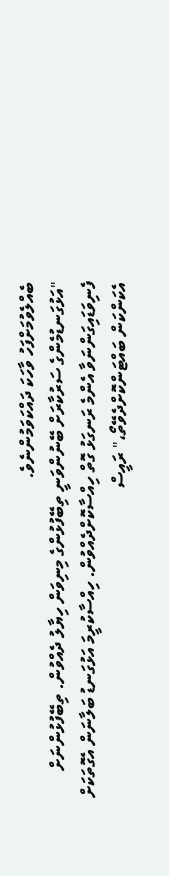ބެއްލެވުމަށްފަހު ވާހަކަ ދައްކަވަމުންނެވެ.
"އަޅުގަނޑުމެންގެ ސަރުކާރަށް ބޭނުންވަނީ ތިބޭފުޅުންގެ މިނިވަން ހިޔާލު ދެއްވުން. ތިބޭފުޅުންނަށް ފެނިވަޑައިގަންނަވާ އެންމެ ރަނގަޅު ގޮތް ހިއްސާކޮށްދެއްވުން. ހިއްސާކުރީމަ އަޅުގަނޑު ބަލާނަން އެގޮތަކަށް އެކަންކަން ބައްޓަންކޮށްދެވޭތޯ،" ރައީސް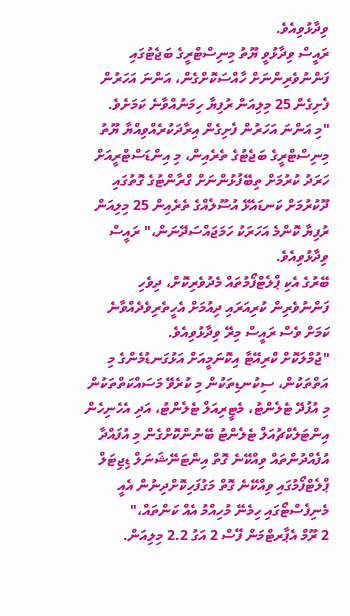ވިދާޅުވިއެވެ.
ރައީސް ވިދާޅުވީ ޔޫތު މިނިސްޓްރީގެ ބަޖެޓުގައި ފަންނުވެރިންނަށް ހާއްސަކޮށްގެން، އަންނަ އަހަރުން ފެށިގެން 25 މިލިއަން ރުފިޔާ ހިމަނުއްވާނެ ކަމަށެވެ.
"މި އަންނަ އަހަރުން ފެށިގެން އިރާދަކުރެއްވިއްޔާ ޔޫތު މިނިސްޓްރީގެ ބަޖެޓުގެ ތެރެއިން، މި އިންޑަސްޓްރީއަށް ހަރަދު ކުރުމަށް ތިބޭފުޅުންނަށް ގްރާންޓުގެ ގޮތުގައި ދޫކުރުމަށް ކަނޑައެޅޭ އުސޫލެއްގެ ތެރެއިން 25 މިލިއަން ރުފިޔާ ކޮންމެ އަހަރަކު ހަމަޖައްސަދޭނަން،" ރައީސް ވިދާޅުވިއެވެ.
ބޭރުގެ އެކި ޕްލެޓްފޯމުތައް މެދުވެރިކޮށް، ދިވެހި ފަންނުވެރިން ކުރިއަރައި ދިއުމަށް އެހީތެރިވެދެއްވާނެ ކަމަށް ވެސް ރައީސް މިރޭ ވިދާޅުވިއެވެ.
"ޖުމްލަކޮށް ކްރިއޭޓާ އިކޮނަމީއަށް އަޅުގަނޑުމެންގެ މި އަތްތަކުން، ސިކުނޑިތަކުން މި ކުރެވޭ މަސައްކަތްތަކުން މި އުފުދޭ ޓެލެންޓު، މެޓީރިއަލް ޓެލެންޓު، އަދި އެހެނިހެން އިންޓަލެކްޗުއަލް ޓެލެންޓު ބޭނުންކޮށްގެން މި އުފައްދާ އުފެއްދުންތައް ވިއްކޭނެ ގޮތް އިންޓަނޭޝަނަލް ޑިޖިޓަލް ޕްލެޓްފޯމުގައި ވިއްކޭނެ ގޮތް މަގުފަހިކޮށްދިނުން އެއީ މެނިފެސްޓޯގައި ހިމެނޭ މުހިއްމު އެއް ކަންތައް،"
2 ރޫމް އެޕާރޓްމަން ފޭސް 2 އަގު 2.2 މިލިއަން.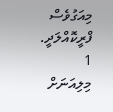މިއަގުވެސް ފްރީކޮއްލަދީ. 1 މިލިއަނަށް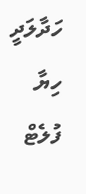ހަދާލަދީ
ހިޔާ ފުލެޓް